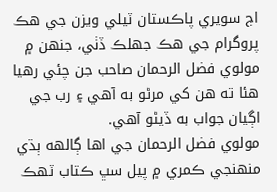اڄ سويري پاڪستان ٽيلي ويزن جي هڪ پروگرام جي هڪ جھلڪ ڏٺي، جنهن ۾ مولوي فضل الرحمان صاحب جن چئي رهيا هئا ته هن کي مرڻو به آهي ۽ رب جي اڳيان جواب به ڏيڻو آهي.
مولوي فضل الرحمان جي اها ڳالهه ٻڌي منهنجي ڪمري ۾ پيل سڀ ڪتاب ٽهڪ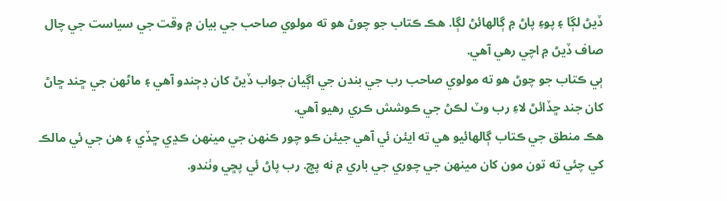ڏيڻ لڳا ۽ پوءِ پاڻ ۾ ڳالهائڻ لڳا. هڪ ڪتاب جو چوڻ هو ته مولوي صاحب جي بيان ۾ وقت جي سياست جي چال صاف ڏيڻ ۾ اچي رهي آهي.
ٻي ڪتاب جو چوڻ هو ته مولوي صاحب رب جي بندن جي اڳيان جواب ڏيڻ کان ڊڄندو آهي ۽ ماڻهن جي ڇند ڇاڻ کان جند ڇڏائڻ لاءِ رب وٽ لڪڻ جي ڪوشش ڪري رهيو آهي.
هڪ منطق جي ڪتاب ڳالهائيو هي ته ايئن ئي آهي جيئن ڪو چور ڪنهن جي مينهن ڪڍي ڇڏي ۽ هن جي ئي مالڪ کي چئي ته تون مون کان مينهن جي چوري جي باري ۾ نه پڇ. رب پاڻ ئي پڇي وٺندو.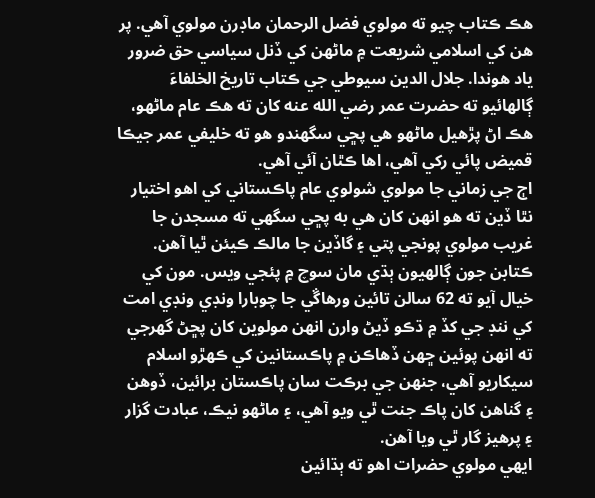هڪ ڪتاب چيو ته مولوي فضل الرحمان ماڊرن مولوي آهي. پر هن کي اسلامي شريعت ۾ ماڻهن کي ڏنل سياسي حق ضرور ياد هوندا. جلال الدين سيوطي جي ڪتاب تاريخ الخلفاءَ ڳالهائيو ته حضرت عمر رضي الله عنه کان ته هڪ عام ماڻهو، هڪ اڻ پڙهيل ماڻهو هي پڇي سگھندو هو ته خليفي عمر جيڪا قميض پائي رکي آهي، اها ڪٿان آئي آهي.
اڄ جي زماني جا مولوي شولوي عام پاڪستاني کي اهو اختيار نٿا ڏين ته هو انهن کان هي به پڇي سگھي ته مسجدن جا غريب مولوي پونجي پتي ۽ گاڏين جا مالڪ ڪيئن ٿيا آهن.
ڪتابن جون ڳالهيون ٻڌي مان سوچ ۾ پئجي ويس. مون کي خيال آيو ته 62 سالن تائين ورهاڱي جا چوبارا ونڊي ونڊي امت کي ننڊ جي کڏ ۾ ڌڪو ڏيڻ وارن انهن مولوين کان پڇڻ گھرجي ته انهن پوئين ڇهن ڏهاڪن ۾ پاڪستانين کي ڪهڙو اسلام سيکاريو آهي، جنهن جي برڪت سان پاڪستان برائين، ڏوهن ۽ گناهن کان پاڪ جنت ٿي ويو آهي، ۽ ماڻهو نيڪ، عبادت گزار ۽ پرهيز گار ٿي ويا آهن.
ايهي مولوي حضرات اهو ته ٻڌائين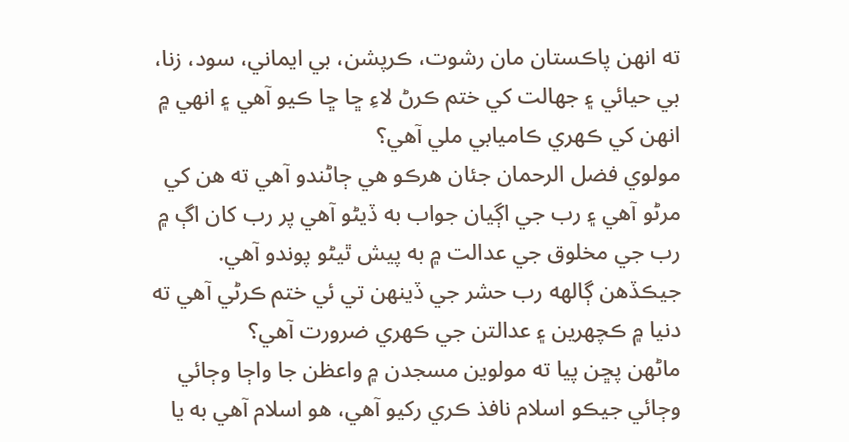ته انهن پاڪستان مان رشوت، ڪرپشن، بي ايماني، سود، زنا، بي حيائي ۽ جهالت کي ختم ڪرڻ لاءِ ڇا ڇا ڪيو آهي ۽ انهي ۾ انهن کي ڪهري ڪاميابي ملي آهي؟
مولوي فضل الرحمان جئان هرڪو هي ڄاڻندو آهي ته هن کي مرڻو آهي ۽ رب جي اڳيان جواب به ڏيڻو آهي پر رب کان اڳ ۾ رب جي مخلوق جي عدالت ۾ به پيش ٿيڻو پوندو آهي. جيڪڏهن ڳالهه رب حشر جي ڏينهن تي ئي ختم ڪرڻي آهي ته دنيا ۾ ڪچهرين ۽ عدالتن جي ڪهري ضرورت آهي؟
ماڻهن پڇن پيا ته مولوين مسجدن ۾ واعظن جا واڄا وڄائي وڄائي جيڪو اسلام نافذ ڪري رکيو آهي، هو اسلام آهي به يا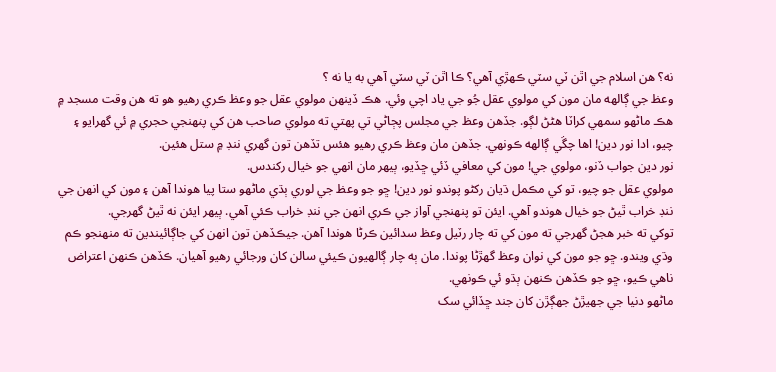نه؟ هن اسلام جي اٿن ٽي سٽي ڪهڙي آهي؟ ڪا اٿن ٽي سٽي آهي به يا نه ؟
وعظ جي ڳالهه مان مون کي مولوي عقل جُو جي ياد اچي وئي. هڪ ڏينهن مولوي عقل جو وعظ ڪري رهيو هو ته هن وقت مسجد ۾ هڪ ماڻهو سمهي کراٽا هڻڻ لڳو. جڏهن وعظ جي مجلس پڄاڻي تي پهتي ته مولوي صاحب هن کي پنهنجي حجري ۾ ئي گھرايو ۽ چيو، ادا نور دين! اها چڱي ڳالهه ڪونهي. جڏهن مان وعظ ڪري رهيو هئس تڏهن تون گھري ننڊ ۾ ستل هئين.
نور دين جواب ڏنو، مولوي جي! مون کي معافي ڏئي ڇڏيو، ٻيهر مان انهي جو خيال رکندس.
مولوي عقل جو چيو، تو کي مڪمل ڌيان رکڻو پوندو نور دين! ڇو جو وعظ جي لوري ٻڌي ماڻهو ستا پيا هوندا آهن ۽ مون کي انهن جي ننڊ خراب ٿيڻ جو خيال هوندو آهي. ايئن تو پنهنجي آواز جي ڪري انهن جي ننڊ خراب ڪئي آهي. ٻيهر ايئن نه ٿيڻ گھرجي.
توکي ته خبر هجڻ گھرجي ته مون کي ته چار رٽيل وعظ سدائين ڪرڻا هوندا آهن. جيڪڏهن تون انهن کي جاڳائيندين ته منهنجو ڪم وڌي ويندو. ڇو جو مون کي نوان وعظ گھڙڻا پوندا. مان ٻه چار ڳالهيون ڪيئي سالن کان ورجائي رهيو آهيان. ڪڏهن ڪنهن اعتراض ناهي ڪيو، ڇو جو ڪڏهن ڪنهن ٻڌو ئي ڪونهي.
ماڻهو دنيا جي جھيڙڻ جهڳڙن کان جند ڇڏائي سک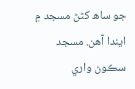جو ساھ کڻڻ مسجد ۾ ايندا آهن. مسجد سڪون واري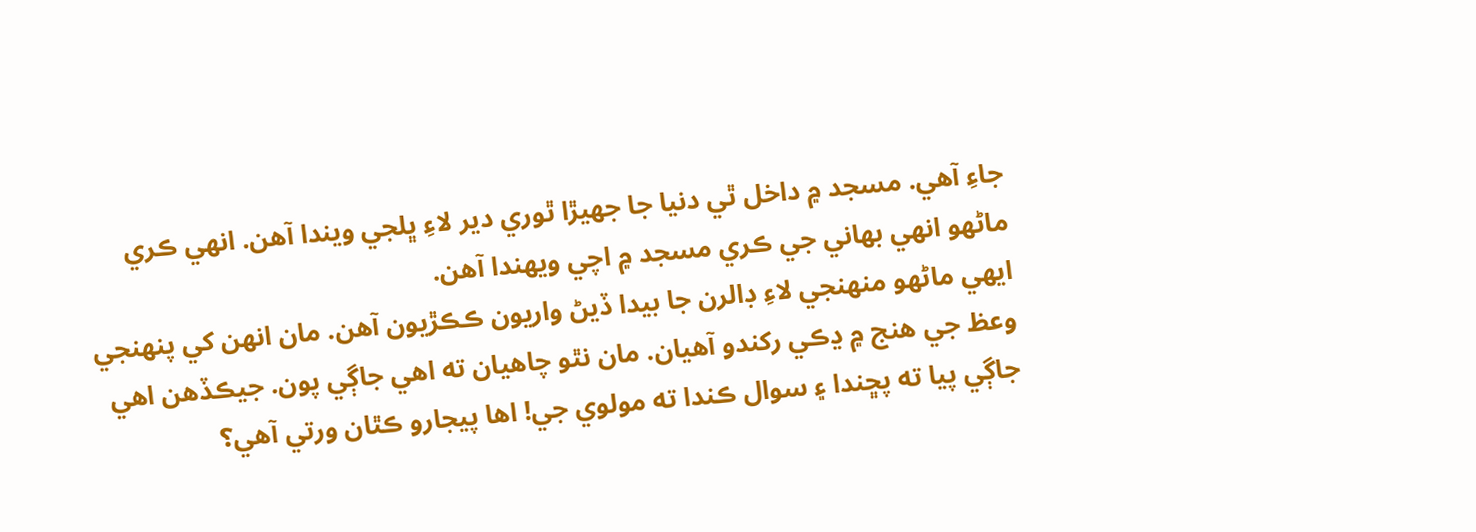جاءِ آهي. مسجد ۾ داخل ٿي دنيا جا جهيڙا ٿوري دير لاءِ ڀلجي ويندا آهن. انهي ڪري ماڻهو انهي بهاني جي ڪري مسجد ۾ اچي ويهندا آهن.
ايهي ماڻهو منهنجي لاءِ ڊالرن جا بيدا ڏيڻ واريون ڪڪڙيون آهن. مان انهن کي پنهنجي وعظ جي هنج ۾ ڍڪي رکندو آهيان. مان نٿو چاهيان ته اهي جاڳي پون. جيڪڏهن اهي جاڳي پيا ته پڇندا ۽ سوال ڪندا ته مولوي جي! اها پيجارو ڪٿان ورتي آهي؟